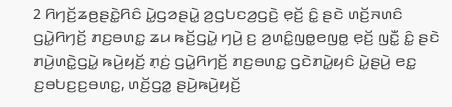2 ꤖꤚꤢꤩ꤬ꤘꤥ꤬ꤔꤢꤧ꤭ꤖꤢꤨ ꤣꤧ꤭ꤞꤤꤔꤣꤧ꤭ ꤤ꤬ꤞꤝꤢꤤ꤬ꤞꤢꤧ꤬ ꤕ꤫ꤢꤩ꤬ ꤢꤨ꤭ ꤔꤢꤧ ꤛꤢꤩ꤬ꤏꤛꤢꤨ ꤞꤣꤧ꤭ꤖꤚꤢꤩ꤬ ꤊꤢ꤬ꤋꤛꤢ꤭ ꤘꤣ ꤒꤢꤩ꤬ꤞꤣꤧ꤭ ꤚꤣꤧ꤬ ꤢ꤬ ꤤ꤬ꤛꤢꤨ꤭ꤜꤥ꤭ꤕꤜꤥ꤭ ꤕ꤫ꤢꤩ꤬ ꤜꤢꤪ꤭ ꤢꤨ꤭ ꤔꤢꤧ ꤊꤣꤧ꤬ꤛꤢꤧ꤭ꤞꤣꤧ꤭ ꤒꤣꤧ꤬ꤟꤢꤩ꤬ ꤊ꤫ꤢꤦ꤬ ꤞꤣꤧ꤭ꤖꤚꤢꤩ꤬ ꤊꤢ꤬ꤋꤛꤢ꤭ ꤞꤢꤧꤊꤣꤧ꤭ꤟꤢꤨ ꤣꤧ꤭ꤔꤣꤧ꤬ ꤕꤢ꤭ ꤢ꤬ꤋꤝꤢ꤬ꤢ꤬ꤋꤛꤢ꤭, ꤛꤢꤩ꤬ꤞꤤ꤭ ꤔꤣꤧ꤬ꤒꤣꤧ꤬ꤟꤢꤩ꤬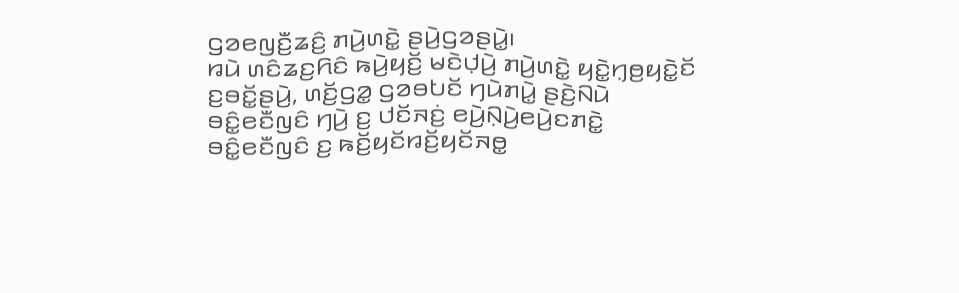ꤞꤤꤕꤜꤢꤪ꤬ꤘꤢꤨ꤬ ꤊꤣꤧ꤬ꤛꤢꤧ꤭ ꤔꤣꤧ꤬ꤞꤤꤔꤣꤧ꤭꤯
ꤙꤣꤧ ꤛꤢꤨꤘꤢ꤬ꤖꤢꤨ ꤒꤣꤧ꤬ꤟꤢꤩ꤬ ꤗꤢꤧꤓ꤫ꤣꤧ꤬ ꤊꤣꤧ꤬ꤛꤢꤧ꤭ ꤟꤢꤧ꤭ꤚ꤫ꤥ꤬ꤟꤢꤧ꤭ꤢꤩ ꤢ꤬ꤋꤢꤩ꤭ꤔꤣꤧ꤬, ꤛꤢꤩ꤬ꤞꤤ꤭ ꤞꤤꤋꤝꤢꤩ ꤚꤣꤧꤊꤣꤧ꤭ ꤔꤢꤧ꤬ꤡꤣꤧ ꤋꤢꤨ꤭ꤕꤢꤪꤜꤢꤨ ꤚꤣꤧ꤬ ꤢ꤬ ꤓꤢꤩꤏꤢꤦ꤬ ꤕꤣꤧ꤬ꤡ꤫ꤣꤧ꤬ꤕꤣꤧ꤬ꤢꤊꤢꤧ꤭ ꤋꤢꤨ꤭ꤕꤢꤪꤜꤢꤨ ꤢ꤬ ꤒꤢꤩ꤬ꤟꤢꤩꤙꤢꤩ꤬ꤟꤢꤩꤏꤥ꤭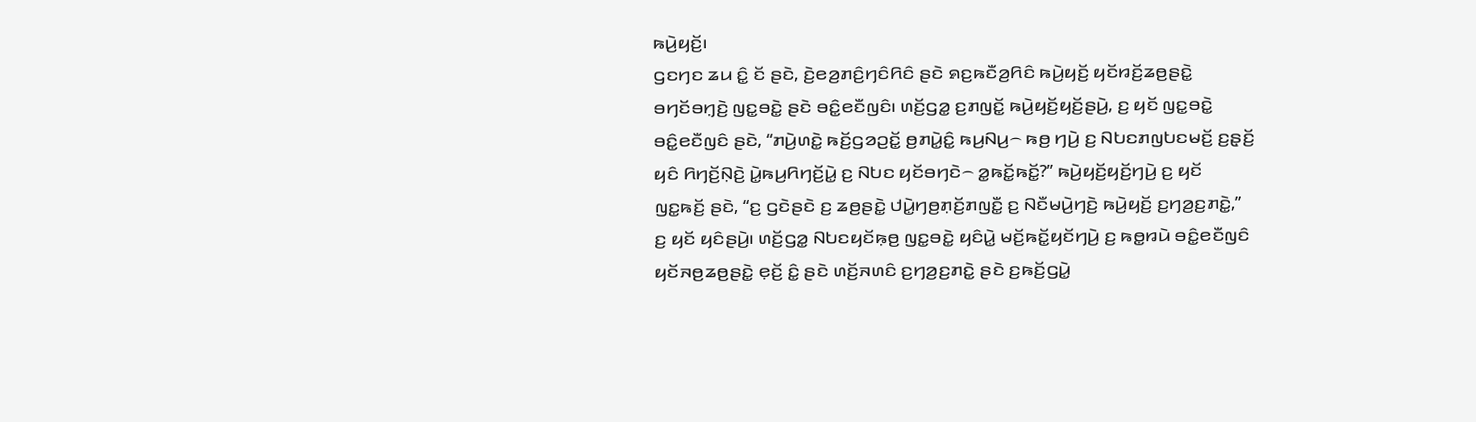ꤒꤣꤧ꤬ꤟꤢꤩ꤬꤯
ꤞꤢꤚꤢ ꤘꤣ ꤢꤨ꤭ ꤢꤩ ꤔꤢꤧ, ꤢꤧ꤬ꤕꤤ꤬ꤊꤢꤨ꤬ꤚꤢꤨꤖꤢꤨ ꤔꤢꤧ ꤎꤢ꤬ꤒꤢꤪꤤ꤬ꤖꤢꤨ ꤒꤣꤧ꤬ꤟꤢꤩ꤬ ꤟꤢꤩꤙꤢꤩ꤬ꤘꤥ꤬ꤔꤢꤧ꤭ ꤋꤚꤢꤩꤋꤚ꤫ꤢꤧ꤬ ꤜꤢ꤭ꤋꤢꤧ꤭ ꤔꤢꤧ ꤋꤢꤨ꤭ꤕꤢꤪꤜꤢꤨ꤯ ꤛꤢꤩ꤬ꤞꤤ꤭ ꤢ꤬ꤊꤜꤢꤩ꤭ ꤒꤣꤧ꤬ꤟꤢꤩ꤬ꤟꤢꤩ꤬ꤔꤣꤧ꤬, ꤢ꤬ ꤟꤢꤩ ꤜꤢ꤭ꤋꤢꤧ꤭ ꤋꤢꤨ꤭ꤕꤢꤪꤜꤢꤨ ꤔꤢꤧ, “ꤊꤣꤧ꤬ꤛꤢꤧ꤭ ꤒꤢꤩ꤬ꤞꤤꤑꤢꤩ꤭ ꤥ꤬ꤊꤣꤧ꤭ꤢꤨ꤭ ꤒꤣ꤬ꤡꤣ꤬꤮ ꤒꤥ꤬ ꤚꤣꤧ꤬ ꤢ꤬ ꤡꤝꤢꤊꤜꤝꤢꤗꤢꤩ꤬ ꤢ꤬ꤔ꤫ꤢꤩ꤬ ꤟꤢꤨ ꤖꤚꤢꤩ꤬ꤡ꤫ꤢꤧ꤬ ꤣꤧ꤭ꤒꤣ꤬ꤖꤚꤢꤩ꤬ꤣꤧ꤭ ꤢ꤬ ꤡꤝꤢ ꤟꤢꤩꤋꤚꤢꤧ꤮ ꤤ꤭ꤒꤢꤩ꤭ꤒꤢꤩ꤭?” ꤒꤣꤧ꤬ꤟꤢꤩ꤬ꤟꤢꤩ꤬ꤚꤣꤧ꤬ ꤢ꤬ ꤟꤢꤩ ꤜꤢ꤭ꤒꤢꤩ꤬ ꤔꤢꤧ, “ꤢ꤬ ꤞꤢꤧꤔꤢꤧ ꤢ꤬ ꤘꤥ꤬ꤔꤢꤧ꤭ ꤓꤣꤧ꤭ꤚꤥ꤬ꤊ꤫ꤢꤩ꤬ꤊꤜꤢꤪ꤭ ꤢ꤬ ꤡꤢꤪꤗꤣꤧ꤬ꤚꤢꤧ꤬ ꤒꤣꤧ꤬ꤟꤢꤩ꤬ ꤢ꤬ꤚꤤ꤬ꤢ꤬ꤊꤢꤧ꤭,” ꤢ꤬ ꤟꤢꤩ ꤟꤢꤨꤔꤣꤧ꤬꤯ ꤛꤢꤩ꤬ꤞꤤ꤭ ꤡꤝꤢꤟꤢꤩꤒ꤫ꤥ꤬ ꤜꤢ꤭ꤋꤢꤧ꤭ ꤟꤢꤨꤣꤧ꤭ ꤗꤢꤩ꤬ꤒꤢꤩ꤭ꤟꤢꤩꤚꤣꤧ꤬ ꤢ꤬ ꤒꤥ꤭ꤙꤣꤧ ꤋꤢꤨ꤭ꤕꤢꤪꤜꤢꤨ ꤟꤢꤩꤏꤥ꤬ꤘꤥ꤬ꤔꤢꤧ꤭ ꤕ꤫ꤢꤩ꤬ ꤢꤨ꤭ ꤔꤢꤧ ꤛꤢꤩ꤬ꤏꤛꤢꤨ ꤢ꤬ꤚꤤ꤬ꤢ꤬ꤊꤢꤧ꤭ ꤔꤢꤧ ꤢ꤬ꤒꤢꤩ꤬ꤞꤣꤧ꤭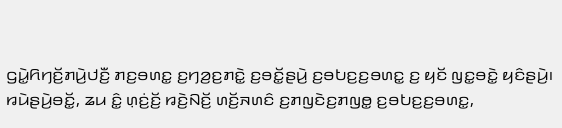ꤞꤣꤧ꤭ꤖꤚꤢꤩ꤬ꤊꤣꤧ꤬ꤓꤢꤪ꤬ ꤊꤢ꤬ꤋꤛꤢ꤭ ꤢ꤬ꤚꤤ꤬ꤢ꤬ꤊꤢꤧ꤭ ꤢ꤬ꤋꤢꤩ꤭ꤔꤣꤧ꤬ ꤢ꤬ꤋꤝꤢ꤬ꤢ꤬ꤋꤛꤢ꤭ ꤢ꤬ ꤟꤢꤩ ꤜꤢ꤭ꤋꤢꤧ꤭ ꤟꤢꤨꤔꤣꤧ꤬꤯
ꤙꤣꤧꤔꤣꤧ꤬ꤋꤢꤩ꤭, ꤘꤣ ꤢꤨ꤭ ꤛ꤫ꤢꤦ꤬ꤢꤩ꤬ ꤙꤢꤧ꤬ꤡꤢꤩ꤬ ꤛꤢꤩ꤬ꤏꤛꤢꤨ ꤢ꤬ꤊꤜꤢꤧꤢ꤬ꤊꤜꤥ꤭ ꤢ꤬ꤋꤝꤢ꤬ꤢ꤬ꤋꤛꤢ꤭,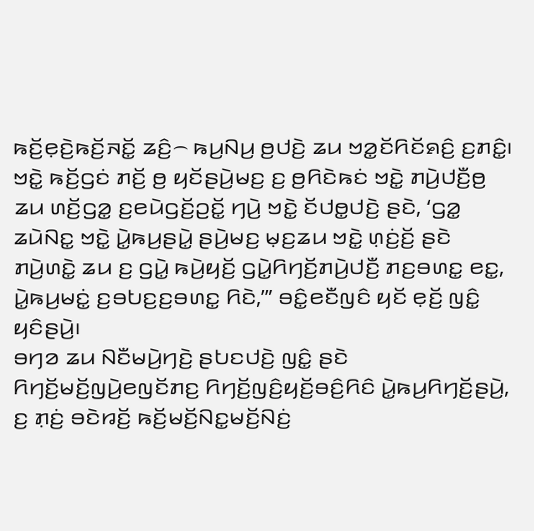ꤒꤢꤩ꤬ꤕ꤫ꤢꤧ꤬ꤒꤢꤩ꤬ꤏꤢꤩ꤭ ꤘꤢꤨ꤬꤮ ꤒꤣ꤬ꤡꤣ꤬ ꤥ꤬ꤓꤢꤧ꤬ ꤘꤣ ꤠꤤ꤭ꤢꤩꤖꤢꤩꤎꤢꤨ꤬ ꤢ꤬ꤊꤢꤨ꤭꤯
ꤠꤢꤧ꤭ ꤒꤢꤩ꤬ꤞꤢꤦ ꤊꤢꤩ꤬ ꤥ꤬ ꤟꤢꤩꤔꤣꤧ꤬ꤗꤢ꤬ ꤢ꤬ ꤥ꤬ꤖꤢꤧꤒꤢꤦ ꤠꤢꤧ꤭ ꤊꤣꤧ꤬ꤓꤢꤪ꤬ꤥ꤬ ꤘꤣ ꤛꤢꤩ꤬ꤞꤤ꤭ ꤢ꤬ꤕꤣꤧꤞꤢꤩ꤬ꤑꤢꤩ꤭ ꤚꤣꤧ꤬ ꤠꤢꤧ꤭ ꤢꤩꤓꤥ꤭ꤓꤢꤧ꤬ ꤔꤢꤧ, ‘ꤞꤤ꤭ ꤘꤣꤧꤡꤢ꤭ ꤠꤢꤧ꤭ ꤣꤧ꤭ꤒꤣ꤬ꤔꤣꤧ꤭ ꤔꤣꤧ꤬ꤗꤢ꤬ ꤗ꤫ꤢ꤬ꤘꤣ ꤠꤢꤧ꤭ ꤛ꤫ꤢꤦ꤬ꤢꤩ꤬ ꤔꤢꤧ ꤊꤣꤧ꤬ꤛꤢꤧ꤭ ꤘꤣ ꤢ꤬ ꤞꤣꤧ꤭ ꤒꤣꤧ꤬ꤟꤢꤩ꤬ ꤞꤣꤧ꤭ꤖꤚꤢꤩ꤬ꤊꤣꤧ꤬ꤓꤢꤪ꤬ ꤊꤢ꤬ꤋꤛꤢ꤭ ꤕꤢ꤭, ꤣꤧ꤭ꤒꤣ꤬ꤗꤢꤦ꤭ ꤢ꤬ꤋꤝꤢ꤬ꤢ꤬ꤋꤛꤢ꤭ ꤖꤢꤧ,’” ꤋꤢꤨ꤭ꤕꤢꤪꤜꤢꤨ ꤟꤢꤩ ꤕ꤫ꤢꤩ꤬ ꤜꤢꤨ꤭ ꤟꤢꤨꤔꤣꤧ꤬꤯
ꤋꤚꤤ ꤘꤣ ꤡꤢꤪꤗꤣꤧ꤬ꤚꤢꤧ꤬ ꤔꤝꤢꤓꤢꤧ꤬ ꤜꤢꤨ꤭ ꤔꤢꤧ ꤖꤚꤢꤩ꤬ꤗꤢꤩ꤬ꤜꤣꤧ꤬ꤕꤜꤢꤩꤊꤢ꤬ ꤖꤚꤢꤩ꤬ꤜꤢꤨ꤬ꤟꤢꤩ꤬ꤋꤢꤨ꤬ꤖꤢꤨ ꤣꤧ꤭ꤒꤣ꤬ꤖꤚꤢꤩ꤬ꤔꤣꤧ꤬, ꤢ꤬ ꤊ꤫ꤢꤦ꤬ ꤋꤢꤧꤙꤢꤩ꤬ ꤒꤢꤩ꤬ꤗꤢꤩ꤬ꤡꤢ꤭ꤗꤢꤩ꤬ꤡꤢꤦ꤬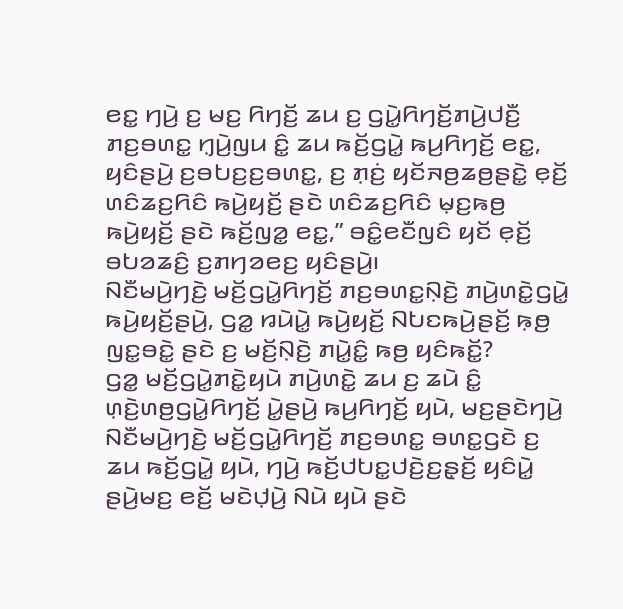ꤕꤢ꤭ ꤚꤣꤧ꤬ ꤢ꤬ ꤗꤢ꤬ ꤖꤚꤢꤩ꤬ ꤘꤣ ꤢ꤬ ꤞꤣꤧ꤭ꤖꤚꤢꤩ꤬ꤊꤣꤧ꤬ꤓꤢꤪ꤬ ꤊꤢ꤬ꤋꤛꤢ꤭ ꤚ꤫ꤣꤧ꤬ꤜꤣ ꤢꤨ꤭ ꤘꤣ ꤒꤢꤩ꤬ꤞꤣꤧ꤭ ꤒꤣ꤬ꤖꤚꤢꤩ꤬ ꤕꤢ꤭, ꤟꤢꤨꤔꤣꤧ꤬ ꤢ꤬ꤋꤝꤢ꤬ꤢ꤬ꤋꤛꤢ꤭, ꤢ꤬ ꤊ꤫ꤢꤦ꤬ ꤟꤢꤩꤏꤥ꤬ꤘꤥ꤬ꤔꤢꤧ꤭ ꤕ꤫ꤢꤩ꤬ ꤛꤢꤨꤘꤢ꤬ꤖꤢꤨ ꤒꤣꤧ꤬ꤟꤢꤩ꤬ ꤔꤢꤧ ꤛꤢꤨꤘꤢ꤬ꤖꤢꤨ ꤗ꤫ꤢ꤬ꤒꤥ꤬ ꤒꤣꤧ꤬ꤟꤢꤩ꤬ ꤔꤢꤧ ꤒꤢꤩ꤬ꤜꤤ꤭ ꤕꤢ꤭,” ꤋꤢꤨ꤭ꤕꤢꤪꤜꤢꤨ ꤟꤢꤩ ꤕ꤫ꤢꤩ꤬ ꤋꤝꤤꤘꤢꤨ꤬ ꤢ꤬ꤊꤚꤤꤕꤢ꤬ ꤟꤢꤨꤔꤣꤧ꤬꤯
ꤡꤢꤪꤗꤣꤧ꤬ꤚꤢꤧ꤬ ꤗꤢꤩ꤬ꤞꤣꤧ꤭ꤖꤚꤢꤩ꤬ ꤊꤢ꤬ꤋꤛꤢ꤭ꤡ꤫ꤢꤧ꤬ ꤊꤣꤧ꤬ꤛꤢꤧ꤭ꤞꤣꤧ꤭ ꤒꤣꤧ꤬ꤟꤢꤩ꤬ꤔꤣꤧ꤬, ꤞꤤ꤭ ꤙꤣꤧꤣꤧ꤭ ꤒꤣꤧ꤬ꤟꤢꤩ꤬ ꤡꤝꤢꤒꤣꤧ꤬ꤔꤢꤩ꤬ ꤒ꤫ꤥ꤬ ꤜꤢ꤭ꤋꤢꤧ꤭ ꤔꤢꤧ ꤢ꤬ ꤗꤢꤩ꤬ꤡ꤫ꤢꤧ꤬ ꤊꤣꤧ꤭ꤢꤨ꤭ ꤒꤥ꤬ ꤟꤢꤨꤒꤢꤩ꤭?
ꤞꤤ꤭ ꤗꤢꤩ꤬ꤞꤣꤧ꤭ꤊꤢꤧ꤭ꤟꤣꤧ ꤊꤣꤧ꤬ꤛꤢꤧ꤭ ꤘꤣ ꤢ꤬ ꤘꤣꤧ ꤢꤨ꤭ ꤛ꤫ꤢꤧ꤬ꤛꤥ꤬ꤞꤣꤧ꤭ꤖꤚꤢꤩ꤬ ꤣꤧ꤭ꤔꤣꤧ꤬ ꤒꤣ꤬ꤖꤚꤢꤩ꤬ ꤟꤣꤧ, ꤗꤢ꤬ꤔꤢꤧꤚꤣꤧ꤬ ꤡꤢꤪꤗꤣꤧ꤬ꤚꤢꤧ꤬ ꤗꤢꤩ꤬ꤞꤣꤧ꤭ꤖꤚꤢꤩ꤬ ꤊꤢ꤬ꤋꤛꤢ꤭ ꤋꤛꤢ꤭ꤞꤢꤧ ꤢ꤬ ꤘꤣ ꤒꤢꤩ꤬ꤞꤣꤧ꤭ ꤟꤣꤧ, ꤚꤣꤧ꤬ ꤒꤢꤩ꤬ꤓꤝꤢ꤭ꤓꤢꤧ꤬ꤢ꤬ꤔ꤫ꤢꤩ꤬ ꤟꤢꤨꤣꤧ꤭ ꤔꤣꤧ꤬ꤗꤢ꤬ ꤕꤢꤩ꤬ ꤗꤢꤧꤓ꤫ꤣꤧ꤬ ꤡꤣꤧ ꤟꤣꤧ ꤔꤢꤧ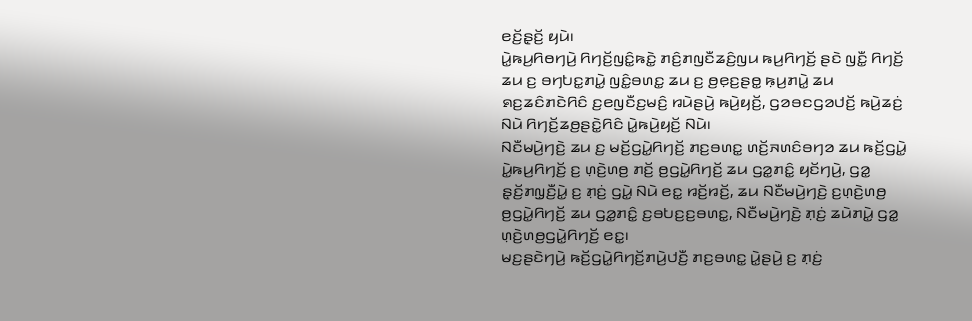ꤕꤢꤩ꤬ꤔ꤫ꤢꤩ꤬ ꤟꤣꤧ꤯
ꤣꤧ꤭ꤒꤣ꤬ꤖꤥꤚꤣꤧ꤬ ꤖꤚꤢꤩ꤬ꤜꤢꤨ꤭ꤒꤢꤧ꤭ ꤊꤢꤨ꤬ꤊꤜꤢꤪꤘꤢꤨ꤬ꤜꤣ ꤒꤣ꤬ꤖꤚꤢꤩ꤬ ꤔꤢꤧ ꤜꤢꤪ꤭ ꤖꤚꤢꤩ꤬ ꤘꤣ ꤢ꤬ ꤋꤚꤝꤢ꤭ꤊꤣꤧ꤭ ꤜꤢꤨ꤭ꤋꤛꤢ꤭ ꤘꤣ ꤢ꤬ ꤥ꤬ꤕ꤫ꤢ꤬ꤔꤥ꤭ ꤒ꤫ꤣ꤬ꤊꤣꤧ꤭ ꤘꤣ ꤎꤢ꤬ꤘꤢꤨꤊꤢꤧꤖꤢꤨ ꤢ꤬ꤕꤜꤢꤪꤢ꤬ꤗꤢꤨ꤬ ꤙꤣꤧꤔꤣꤧ꤬ ꤒꤣꤧ꤬ꤟꤢꤩ꤬, ꤞꤤꤋꤢꤞꤤꤓꤢꤩ꤬ ꤒꤣꤧ꤬ꤘꤢꤦ꤬ ꤡꤣꤧ ꤖꤚꤢꤩ꤬ꤘꤥ꤬ꤔꤢꤧ꤭ꤖꤢꤨ ꤣꤧ꤭ꤒꤣꤧ꤬ꤟꤢꤩ꤬ ꤡꤣꤧ꤯
ꤡꤢꤪꤗꤣꤧ꤬ꤚꤢꤧ꤬ ꤘꤣ ꤢ꤬ ꤗꤢꤩ꤬ꤞꤣꤧ꤭ꤖꤚꤢꤩ꤬ ꤊꤢ꤬ꤋꤛꤢ꤭ ꤛꤢꤩ꤬ꤏꤛꤢꤨꤋꤚꤤ ꤘꤣ ꤒꤢꤩ꤬ꤞꤣꤧ꤭ ꤣꤧ꤭ꤒꤣ꤬ꤖꤚꤢꤩ꤬ ꤢ꤬ ꤛ꤫ꤢꤧ꤬ꤛꤥ꤬ ꤊꤢꤩ꤬ ꤥ꤬ꤞꤣꤧ꤭ꤖꤚꤢꤩ꤬ ꤘꤣ ꤞꤤ꤭ꤊꤢꤨ꤭ ꤟꤢꤩꤚꤣꤧ꤬, ꤞꤤ꤭ ꤔ꤫ꤢꤩ꤬ꤊꤜ꤫ꤢꤪ꤬ꤣꤧ꤭ ꤢ꤬ ꤊ꤫ꤢꤦ꤬ ꤞꤣꤧ꤭ ꤡꤣꤧ ꤕꤢ꤭ ꤙꤢꤩ꤬ꤙꤢꤩ꤬, ꤘꤣ ꤡꤢꤪꤗꤣꤧ꤬ꤚꤢꤧ꤬ ꤢ꤬ꤛ꤫ꤢꤧ꤬ꤛꤥ꤬ ꤥ꤬ꤞꤣꤧ꤭ꤖꤚꤢꤩ꤬ ꤘꤣ ꤞꤤ꤭ꤊꤢꤨ꤭ ꤢ꤬ꤋꤝꤢ꤬ꤢ꤬ꤋꤛꤢ꤭, ꤡꤢꤪꤗꤣꤧ꤬ꤚꤢꤧ꤬ ꤊ꤫ꤢꤦ꤬ ꤘꤣꤧꤊꤣꤧ꤭ ꤞꤤ꤭ ꤛ꤫ꤢꤧ꤬ꤛꤥ꤬ꤞꤣꤧ꤭ꤖꤚꤢꤩ꤬ ꤕꤢ꤭꤯
ꤗꤢ꤬ꤔꤢꤧꤚꤣꤧ꤬ ꤒꤢꤩ꤬ꤞꤣꤧ꤭ꤖꤚꤢꤩ꤬ꤊꤣꤧ꤬ꤓꤢꤪ꤬ ꤊꤢ꤬ꤋꤛꤢ꤭ ꤣꤧ꤭ꤔꤣꤧ꤬ ꤢ꤬ ꤊ꤫ꤢꤦ꤬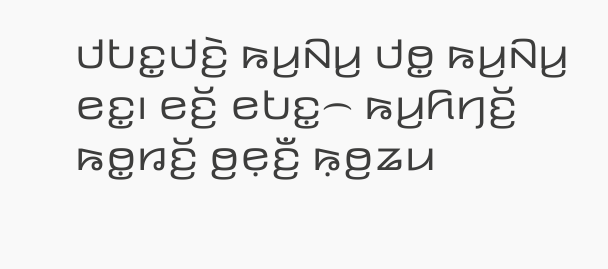ꤓꤝꤢ꤭ꤓꤢꤧ꤬ ꤒꤣ꤬ꤡꤣ꤬ ꤓꤥ꤭ ꤒꤣ꤬ꤡꤣ꤬ ꤕꤢ꤭꤯ ꤕꤢꤩ꤬ ꤕꤝꤢ꤭꤮ ꤒꤣ꤬ꤖꤚꤢꤩ꤬ ꤒꤥ꤭ꤙꤢꤩ꤬ ꤥ꤬ꤕ꤫ꤢꤪ꤬ ꤒ꤫ꤥ꤬ꤘꤣ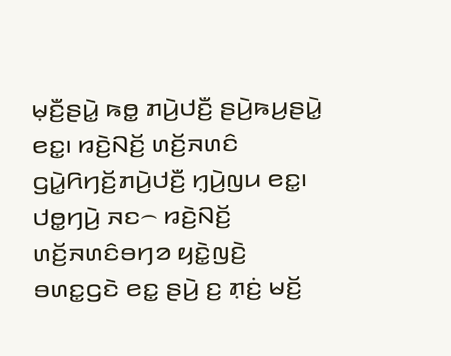ꤗ꤫ꤢꤪ꤬ꤔꤣꤧ꤭ ꤒꤥ꤭ ꤊꤣꤧ꤬ꤓꤢꤪ꤬ ꤔꤣꤧ꤬ꤒꤣ꤬ꤔꤣꤧ꤭ ꤕꤢ꤭꤯ ꤙꤢꤧ꤬ꤡꤢꤩ꤬ ꤛꤢꤩ꤬ꤏꤛꤢꤨ ꤞꤣꤧ꤭ꤖꤚꤢꤩ꤬ꤊꤣꤧ꤬ꤓꤢꤪ꤬ ꤚ꤫ꤣꤧ꤬ꤜꤣ ꤕꤢ꤭꤯ ꤓꤥ꤭ꤚꤣꤧ꤬ ꤏꤢ꤮ ꤙꤢꤧ꤬ꤡꤢꤩ꤬ ꤛꤢꤩ꤬ꤏꤛꤢꤨꤋꤚꤤ ꤟꤢꤧ꤭ꤜꤢꤧ꤬ ꤋꤛꤢ꤭ꤞꤢꤧ ꤕꤢ꤭ ꤔꤣꤧ꤬ ꤢ꤬ ꤊ꤫ꤢꤦ꤬ ꤗꤢꤩ꤬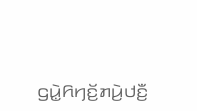ꤞꤣꤧ꤭ꤖꤚꤢꤩ꤬ꤊꤣꤧ꤬ꤓꤢꤪ꤬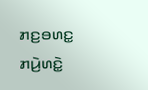ꤊꤢ꤬ꤋꤛꤢ꤭ ꤊꤣꤧ꤬ꤛꤢꤧ꤭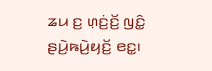ꤘꤣ ꤢ꤬ ꤛ꤫ꤢꤦ꤬ꤢꤩ꤬ ꤜꤢꤨ꤭ ꤔꤣꤧ꤬ꤒꤣꤧ꤬ꤟꤢꤩ꤬ ꤕꤢ꤭꤯